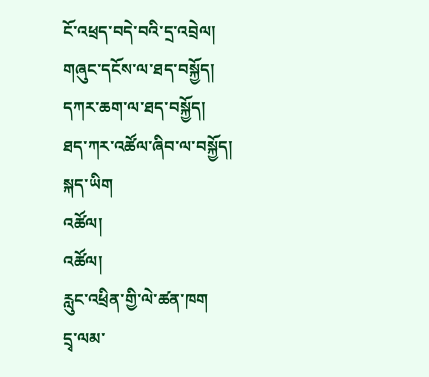ངོ་འཕྲད་བདེ་བའི་དྲ་འབྲེལ།
གཞུང་དངོས་ལ་ཐད་བསྐྱོད།
དཀར་ཆག་ལ་ཐད་བསྐྱོད།
ཐད་ཀར་འཚོལ་ཞིབ་ལ་བསྐྱོད།
སྐད་ཡིག
འཚོལ།
འཚོལ།
རླུང་འཕྲིན་གྱི་ལེ་ཚན་ཁག
དྲྭ་ལམ་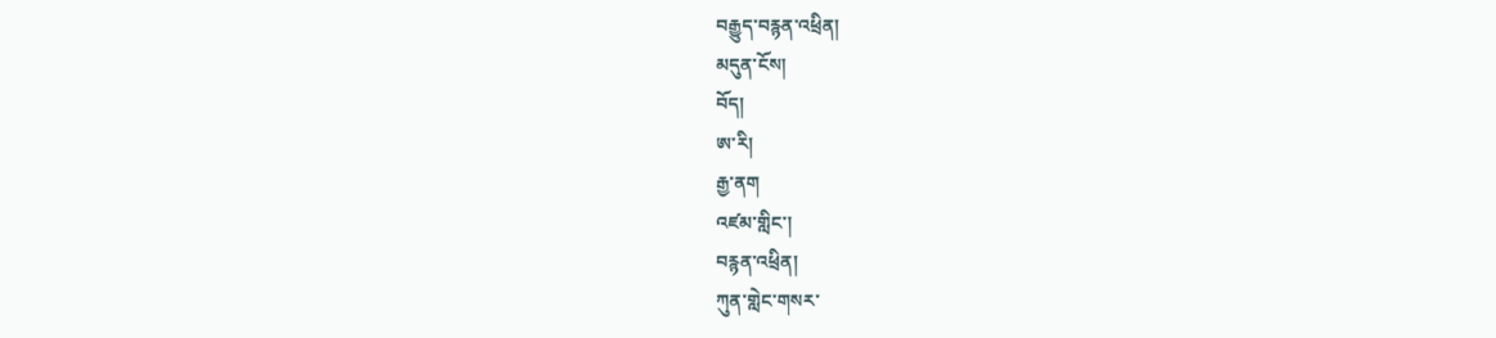བརྒྱུད་བརྙན་འཕྲིན།
མདུན་ངོས།
བོད།
ཨ་རི།
རྒྱ་ནག
འཛམ་གླིང་།
བརྙན་འཕྲིན།
ཀུན་གླེང་གསར་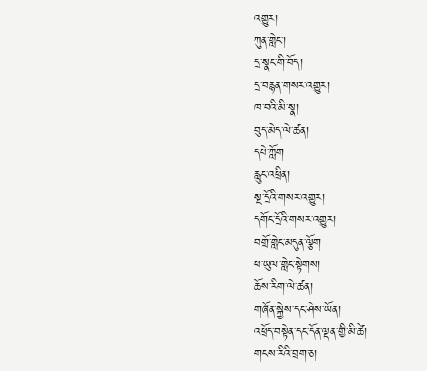འགྱུར།
ཀུན་གླེང་།
དྲ་སྣང་གི་བོད།
དྲ་བརྙན་གསར་འགྱུར།
ཁ་བའི་མི་སྣ།
བུད་མེད་ལེ་ཚན།
དཔེ་ཀློག
རླུང་འཕྲིན།
སྔ་དྲོའི་གསར་འགྱུར།
དགོང་དྲོའི་གསར་འགྱུར།
བགྲོ་གླེང་མདུན་ལྕོག
ཕ་ཡུལ་གླེང་སྟེགས།
ཆོས་རིག་ལེ་ཚན།
གཞོན་སྐྱེས་དང་ཤེས་ཡོན།
འཕྲོད་བསྟེན་དང་དོན་ལྡན་གྱི་མི་ཚེ།
གངས་རིའི་བྲག་ཅ།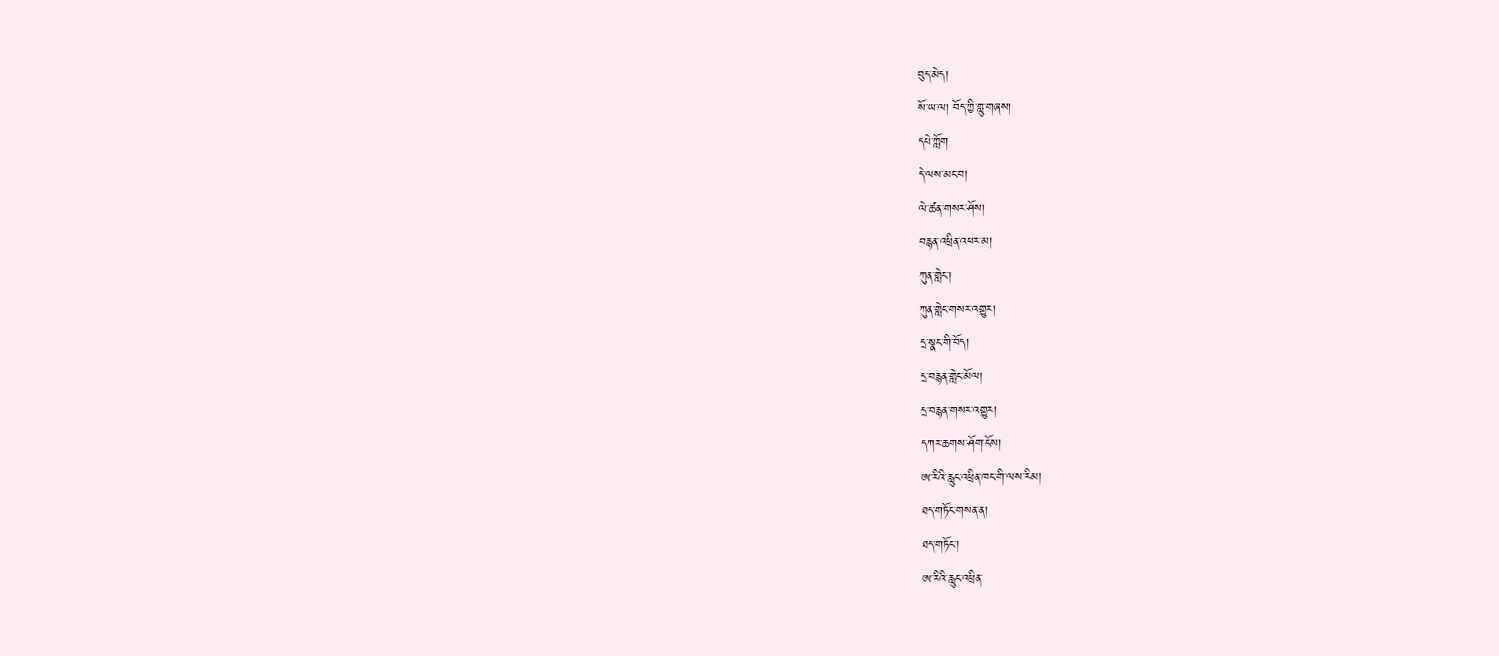བུད་མེད།
སོ་ཡ་ལ། བོད་ཀྱི་གླུ་གཞས།
དཔེ་ཀློག
དེ་ལས་མང་བ།
ལེ་ཚན་གསར་ཤོས།
བརྙན་འཕྲིན་འཕར་མ།
ཀུན་གླེང་།
ཀུན་གླེང་གསར་འགྱུར།
དྲ་སྣང་གི་བོད།
དྲ་བརྙན་གླེང་མོལ།
དྲ་བརྙན་གསར་འགྱུར།
དཀར་ཆགས་ཤོག་ངོས།
ཨ་རིའི་རླུང་འཕྲིན་ཁང་གི་ལས་རིམ།
ཐད་གཏོང་གསན་ན།
ཐད་གཏོང་།
ཨ་རིའི་རླུང་འཕྲིན་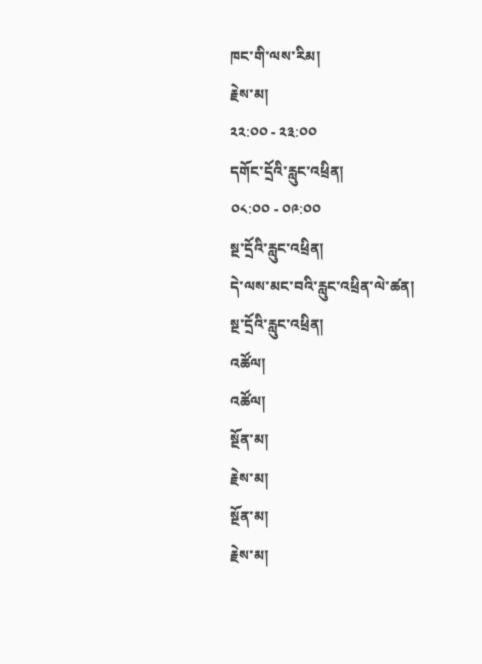ཁང་གི་ལས་རིམ།
རྗེས་མ།
༢༢:༠༠ - ༢༣:༠༠
དགོང་དྲོའི་རླུང་འཕྲིན།
༠༨:༠༠ - ༠༩:༠༠
སྔ་དྲོའི་རླུང་འཕྲིན།
དེ་ལས་མང་བའི་རླུང་འཕྲིན་ལེ་ཚན།
སྔ་དྲོའི་རླུང་འཕྲིན།
འཚོལ།
འཚོལ།
སྔོན་མ།
རྗེས་མ།
སྔོན་མ།
རྗེས་མ།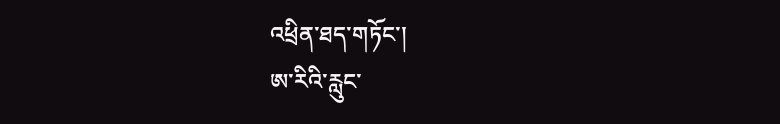འཕྲིན་ཐད་གཏོང་།
ཨ་རིའི་རླུང་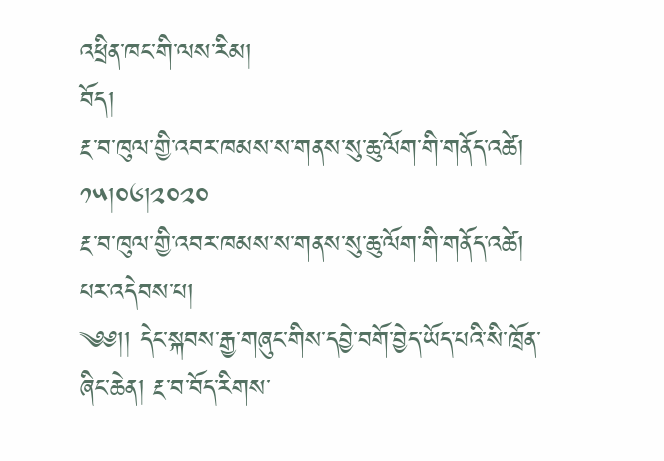འཕྲིན་ཁང་གི་ལས་རིམ།
བོད།
རྔ་བ་ཁུལ་གྱི་འབར་ཁམས་ས་གནས་སུ་ཆུ་ལོག་གི་གནོད་འཚེ།
༡༥།༠༦།༢༠༢༠
རྔ་བ་ཁུལ་གྱི་འབར་ཁམས་ས་གནས་སུ་ཆུ་ལོག་གི་གནོད་འཚེ།
པར་འདེབས་པ།
༄༅།། དེང་སྐབས་རྒྱ་གཞུང་གིས་དབྱེ་བགོ་བྱེད་ཡོད་པའི་སི་ཁྲོན་ཞིང་ཆེན། རྔ་བ་བོད་རིགས་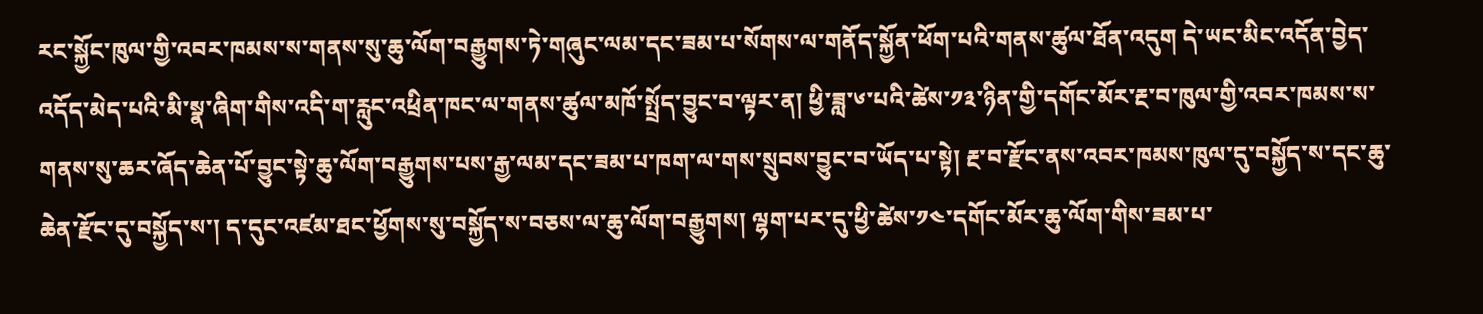རང་སྐྱོང་ཁུལ་གྱི་འབར་ཁམས་ས་གནས་སུ་ཆུ་ལོག་བརྒྱུགས་ཏེ་གཞུང་ལམ་དང་ཟམ་པ་སོགས་ལ་གནོད་སྐྱོན་ཕོག་པའི་གནས་ཚུལ་ཐོན་འདུག དེ་ཡང་མིང་འདོན་བྱེད་འདོད་མེད་པའི་མི་སྣ་ཞིག་གིས་འདི་ག་རླུང་འཕྲིན་ཁང་ལ་གནས་ཚུལ་མཁོ་སྤྲོད་བྱུང་བ་ལྟར་ན། ཕྱི་ཟླ་༦་པའི་ཚེས་༡༣་ཉིན་གྱི་དགོང་མོར་རྔ་བ་ཁུལ་གྱི་འབར་ཁམས་ས་གནས་སུ་ཆར་ཞོད་ཆེན་པོ་བྱུང་སྟེ་ཆུ་ལོག་བརྒྱུགས་པས་རྒྱ་ལམ་དང་ཟམ་པ་ཁག་ལ་གས་སྲུབས་བྱུང་བ་ཡོད་པ་སྟེ། རྔ་བ་རྫོང་ནས་འབར་ཁམས་ཁུལ་དུ་བསྐྱོད་ས་དང་ཆུ་ཆེན་རྫོང་དུ་བསྐྱོད་ས་། ད་དུང་འཛམ་ཐང་ཕྱོགས་སུ་བསྐྱོད་ས་བཅས་ལ་ཆུ་ལོག་བརྒྱུགས། ལྷག་པར་དུ་ཕྱི་ཚེས་༡༤་དགོང་མོར་ཆུ་ལོག་གིས་ཟམ་པ་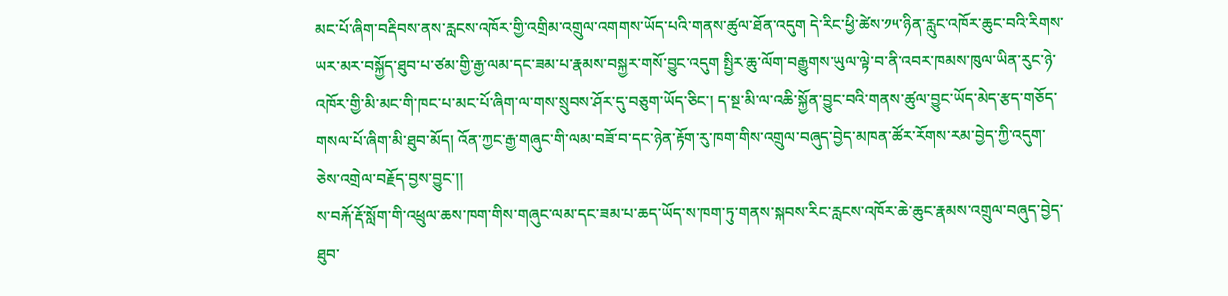མང་པོ་ཞིག་བརྡིབས་ནས་རླངས་འཁོར་གྱི་འགྲིམ་འགྲུལ་འགགས་ཡོད་པའི་གནས་ཚུལ་ཐོན་འདུག དེ་རིང་ཕྱི་ཚེས་༡༥་ཉིན་རླུང་འཁོར་ཆུང་བའི་རིགས་ཡར་མར་བསྐྱོད་ཐུབ་པ་ཙམ་གྱི་རྒྱ་ལམ་དང་ཟམ་པ་རྣམས་བསྐྱར་གསོ་བྱུང་འདུག སྤྱིར་ཆུ་ལོག་བརྒྱུགས་ཡུལ་ལྟེ་བ་ནི་འབར་ཁམས་ཁུལ་ཡིན་རུང་ཉེ་འཁོར་གྱི་མི་མང་གི་ཁང་པ་མང་པོ་ཞིག་ལ་གས་སྲུབས་ཤོར་དུ་བཅུག་ཡོད་ཅིང་། ད་སྔ་མི་ལ་འཆི་སྐྱོན་བྱུང་བའི་གནས་ཚུལ་བྱུང་ཡོད་མེད་རྩད་གཅོད་གསལ་པོ་ཞིག་མི་ཐུབ་མོད། འོན་ཀྱང་རྒྱ་གཞུང་གི་ལམ་བཟོ་བ་དང་ཉེན་རྟོག་རུ་ཁག་གིས་འགྲུལ་བཞུད་བྱེད་མཁན་ཚོར་རོགས་རམ་བྱེད་ཀྱི་འདུག་ཅེས་འགྲེལ་བརྗོད་བྱས་བྱུང་།།
ས་བརྐོ་རྡོ་སློག་གི་འཕྲུལ་ཆས་ཁག་གིས་གཞུང་ལམ་དང་ཟམ་པ་ཆད་ཡོད་ས་ཁག་ཏུ་གནས་སྐབས་རིང་རླངས་འཁོར་ཆེ་ཆུང་རྣམས་འགྲུལ་བཞུད་བྱེད་ཐུབ་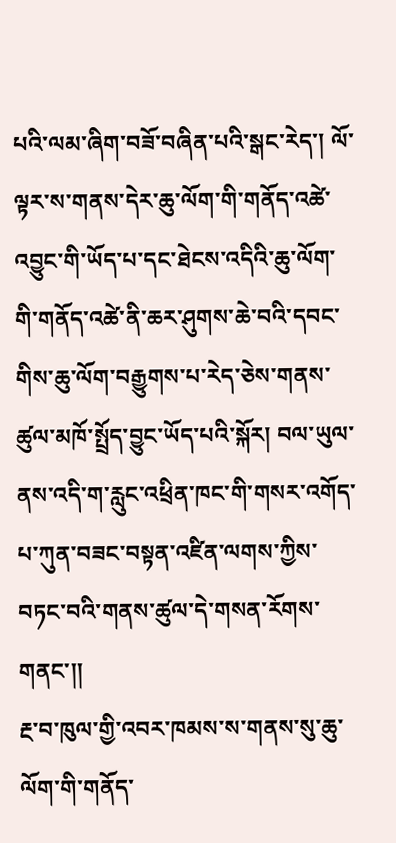པའི་ལམ་ཞིག་བཟོ་བཞིན་པའི་སྒང་རེད་། ལོ་ལྟར་ས་གནས་དེར་ཆུ་ལོག་གི་གནོད་འཚེ་འབྱུང་གི་ཡོད་པ་དང་ཐེངས་འདིའི་ཆུ་ལོག་གི་གནོད་འཚེ་ནི་ཆར་ཤུགས་ཆེ་བའི་དབང་གིས་ཆུ་ལོག་བརྒྱུགས་པ་རེད་ཅེས་གནས་ཚུལ་མཁོ་སྤྲོད་བྱུང་ཡོད་པའི་སྐོར། བལ་ཡུལ་ནས་འདི་ག་རླུང་འཕྲིན་ཁང་གི་གསར་འགོད་པ་ཀུན་བཟང་བསྟན་འཛིན་ལགས་ཀྱིས་བཏང་བའི་གནས་ཚུལ་དེ་གསན་རོགས་གནང་།།
རྔ་བ་ཁུལ་གྱི་འབར་ཁམས་ས་གནས་སུ་ཆུ་ལོག་གི་གནོད་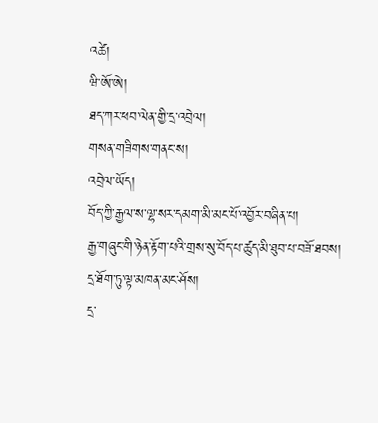འཚེ།
ཝི་ཨོ་ཨེ།
ཐད་ཀར་ཕབ་ལེན་གྱི་དྲ་འབྲེལ།
གསན་གཟིགས་གནང་ས།
འབྲེལ་ཡོད།
བོད་ཀྱི་རྒྱལ་ས་ལྷ་སར་དམག་མི་མང་པོ་འབྱོར་བཞིན་པ།
རྒྱ་གཞུང་གི་ཉེན་རྟོག་པའི་གྲས་སུ་བོད་པ་ཚུད་མི་ཐུབ་པ་བཟོ་ཐབས།
དྲ་ཐོག་ཏུ་ལྟ་མཁན་མང་ཤོས།
དྲ་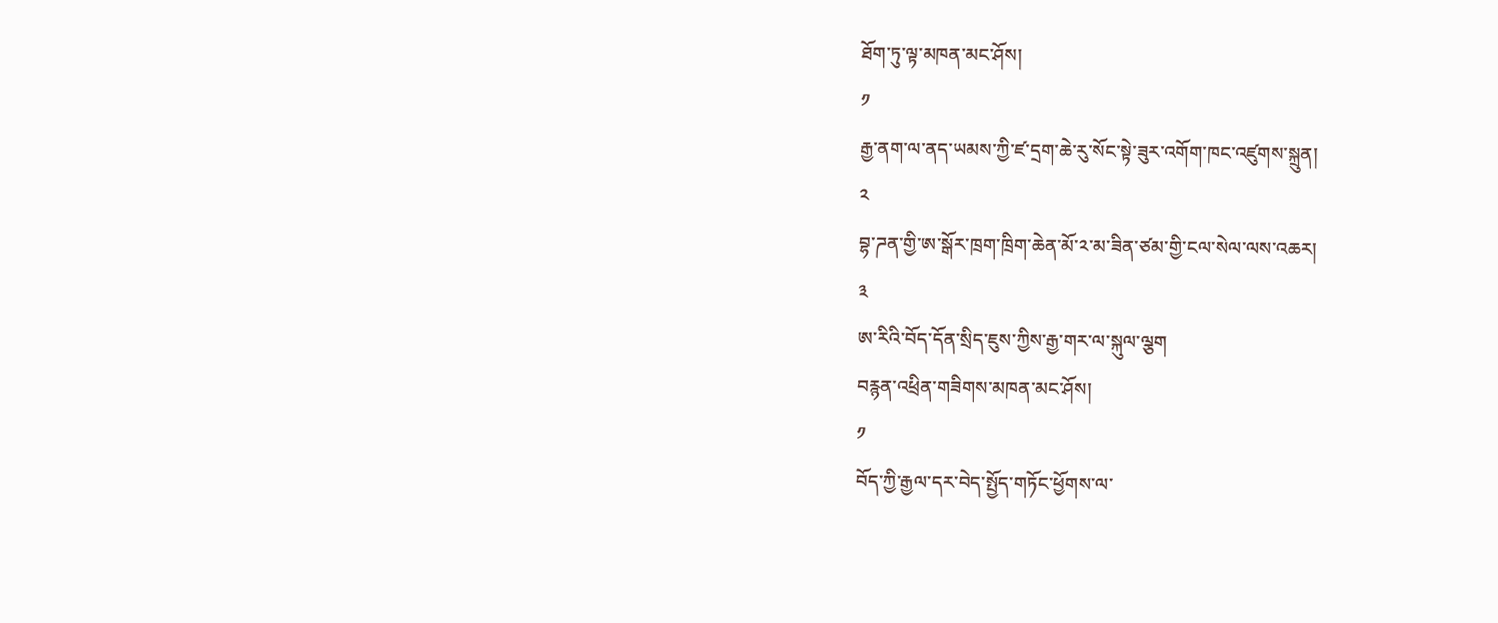ཐོག་ཏུ་ལྟ་མཁན་མང་ཤོས།
༡
རྒྱ་ནག་ལ་ནད་ཡམས་ཀྱི་ཛ་དྲག་ཆེ་རུ་སོང་སྟེ་ཟུར་འགོག་ཁང་འཛུགས་སྐྲུན།
༢
བྷ་ཌན་གྱི་ཨ་སྒོར་ཁྲག་ཁྲིག་ཆེན་མོ་༢་མ་ཟིན་ཙམ་གྱི་ངལ་སེལ་ལས་འཆར།
༣
ཨ་རིའི་བོད་དོན་སྲིད་ཇུས་ཀྱིས་རྒྱ་གར་ལ་སྐུལ་ལྕག
བརྙན་འཕྲིན་གཟིགས་མཁན་མང་ཤོས།
༡
བོད་ཀྱི་རྒྱལ་དར་བེད་སྤྱོད་གཏོང་ཕྱོགས་ལ་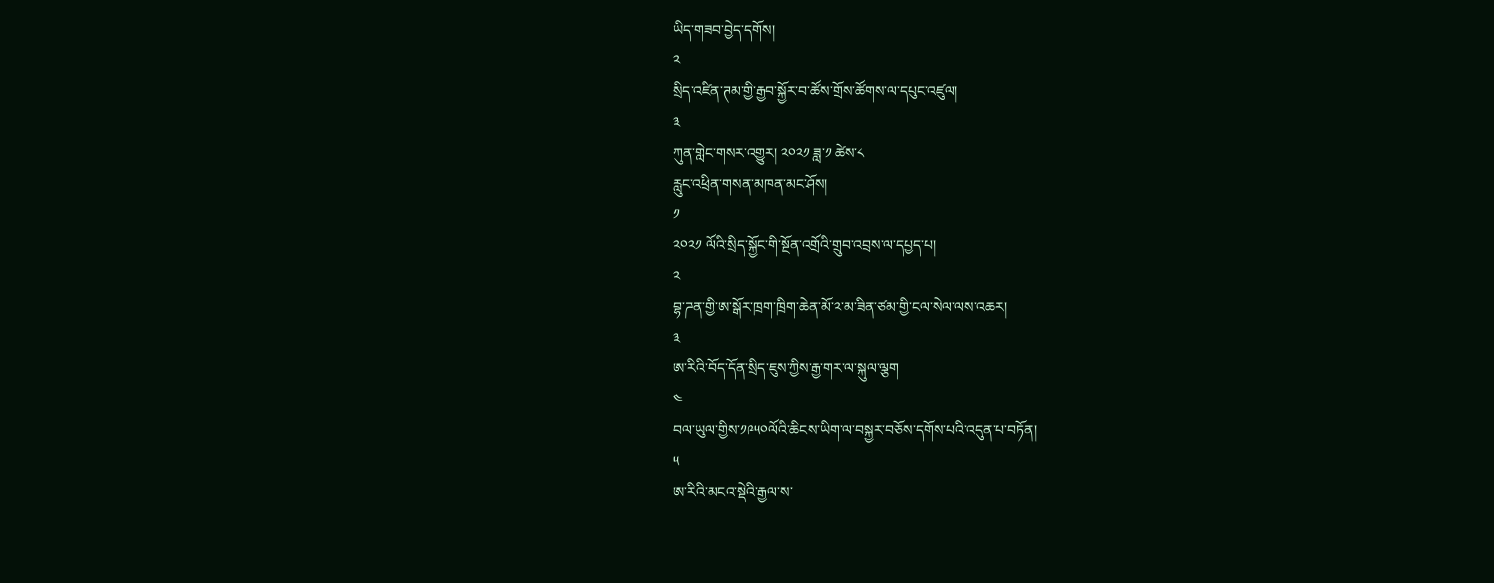ཡིད་གཟབ་བྱེད་དགོས།
༢
སྲིད་འཛིན་ཊམ་གྱི་རྒྱབ་སྐྱོར་བ་ཚོས་གྲོས་ཚོགས་ལ་དཔུང་འཛུལ།
༣
ཀུན་གླེང་གསར་འགྱུར། ༢༠༢༡ ཟླ་༡ ཚེས་༨
རླུང་འཕྲིན་གསན་མཁན་མང་ཤོས།
༡
༢༠༢༡ ལོའི་སྲིད་སྐྱོང་གི་སྔོན་འགྲོའི་གྲུབ་འབྲས་ལ་དཔྱད་པ།
༢
བྷ་ཌན་གྱི་ཨ་སྒོར་ཁྲག་ཁྲིག་ཆེན་མོ་༢་མ་ཟིན་ཙམ་གྱི་ངལ་སེལ་ལས་འཆར།
༣
ཨ་རིའི་བོད་དོན་སྲིད་ཇུས་ཀྱིས་རྒྱ་གར་ལ་སྐུལ་ལྕག
༤
བལ་ཡུལ་གྱིས་༡༩༥༠ལོའི་ཆིངས་ཡིག་ལ་བསྐྱར་བཅོས་དགོས་པའི་འདུན་པ་བཏོན།
༥
ཨ་རིའི་མངའ་སྡེའི་རྒྱལ་ས་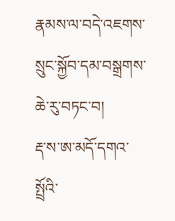རྣམས་ལ་བདེ་འཇགས་སྲུང་སྐྱོབ་དམ་བསྒྲགས་ཆེ་རུ་བཏང་བ།
རྡ་ས་ཨ་མདོ་དགའ་སྤྲོའི་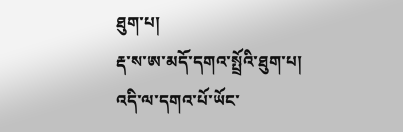ཐུག་པ།
རྡ་ས་ཨ་མདོ་དགའ་སྤྲོའི་ཐུག་པ།
འདི་ལ་དགའ་པོ་ཡོང་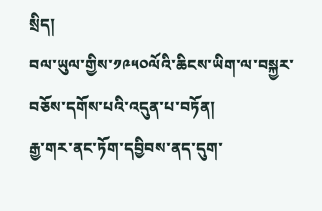སྲིད།
བལ་ཡུལ་གྱིས་༡༩༥༠ལོའི་ཆིངས་ཡིག་ལ་བསྐྱར་བཅོས་དགོས་པའི་འདུན་པ་བཏོན།
རྒྱ་གར་ནང་ཏོག་དབྱིབས་ནད་དུག་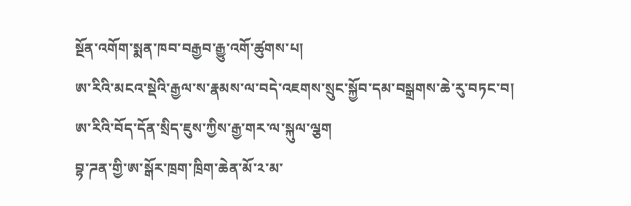སྔོན་འགོག་སྨན་ཁབ་བརྒྱབ་རྒྱུ་འགོ་ཚུགས་པ།
ཨ་རིའི་མངའ་སྡེའི་རྒྱལ་ས་རྣམས་ལ་བདེ་འཇགས་སྲུང་སྐྱོབ་དམ་བསྒྲགས་ཆེ་རུ་བཏང་བ།
ཨ་རིའི་བོད་དོན་སྲིད་ཇུས་ཀྱིས་རྒྱ་གར་ལ་སྐུལ་ལྕག
བྷ་ཌན་གྱི་ཨ་སྒོར་ཁྲག་ཁྲིག་ཆེན་མོ་༢་མ་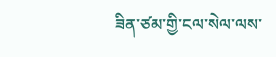ཟིན་ཙམ་གྱི་ངལ་སེལ་ལས་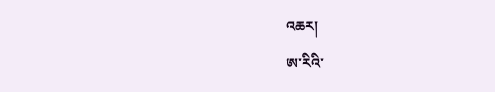འཆར།
ཨ་རིའི་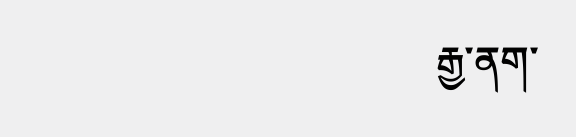རྒྱ་ནག་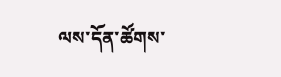ལས་དོན་ཚོགས་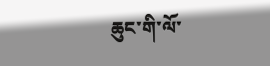ཆུང་གི་ལོ་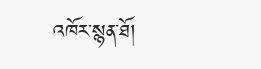འཁོར་སྙན་ཐོ།